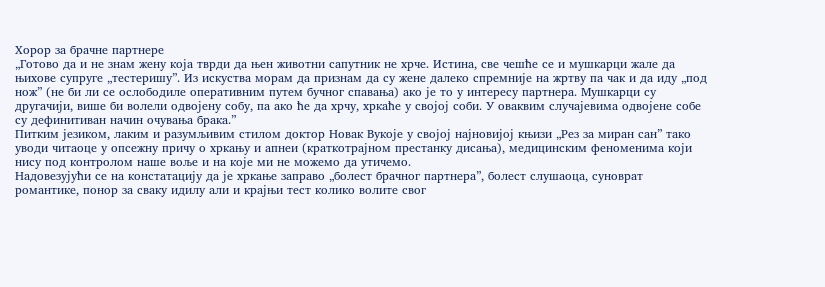Хорор за брачне партнере
„Готово да и не знам жену која тврди да њен животни сапутник не хрче. Истина, све чешће се и мушкарци жале да њихове супруге „тестеришу”. Из искуства морам да признам да су жене далеко спремније на жртву па чак и да иду „под нож” (не би ли се ослободиле оперативним путем бучног спавања) ако је то у интересу партнера. Мушкарци су другачији, више би волели одвојену собу, па ако ће да хрчу, хркаће у својој соби. У оваквим случајевима одвојене собе су дефинитиван начин очувања брака.”
Питким језиком, лаким и разумљивим стилом доктор Новак Вукоје у својој најновијој књизи „Рез за миран сан” тако уводи читаоце у опсежну причу о хркању и апнеи (краткотрајном престанку дисања), медицинским феноменима који нису под контролом наше воље и на које ми не можемо да утичемо.
Надовезујући се на констатацију да је хркање заправо „болест брачног партнера”, болест слушаоца, суноврат романтике, понор за сваку идилу али и крајњи тест колико волите свог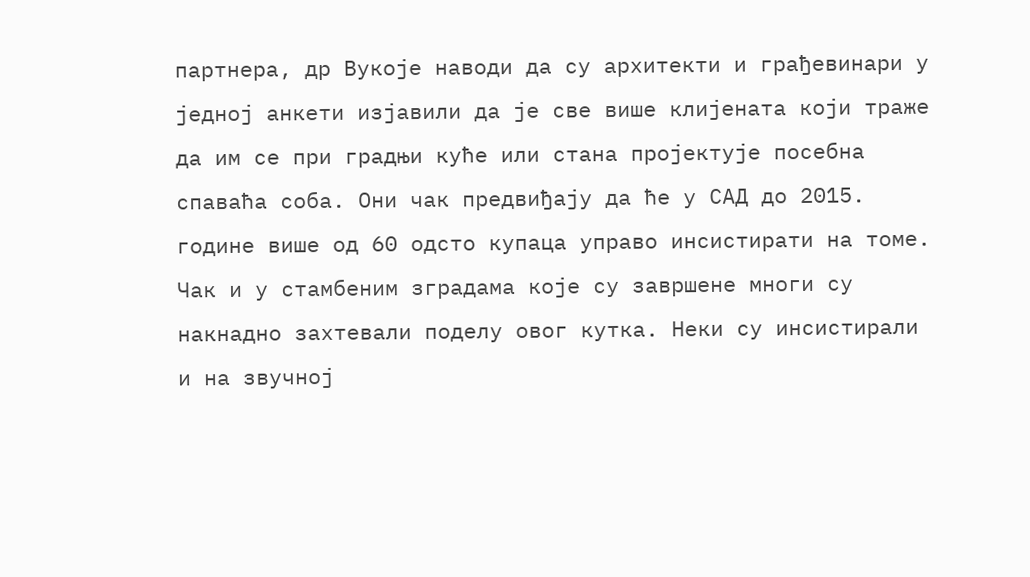партнера, др Вукоје наводи да су архитекти и грађевинари у једној анкети изјавили да је све више клијената који траже да им се при градњи куће или стана пројектује посебна спаваћа соба. Они чак предвиђају да ће у САД до 2015. године више од 60 одсто купаца управо инсистирати на томе. Чак и у стамбеним зградама које су завршене многи су накнадно захтевали поделу овог кутка. Неки су инсистирали и на звучној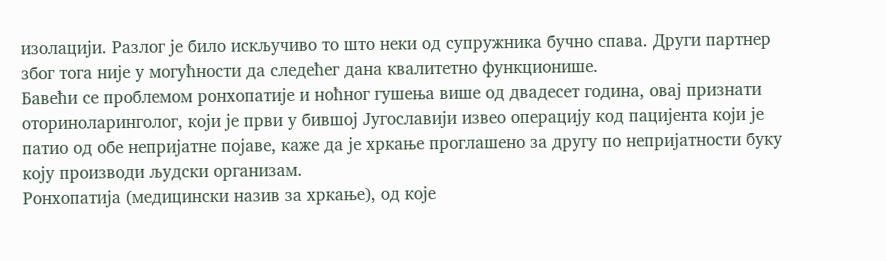изолацији. Разлог је било искључиво то што неки од супружника бучно спава. Други партнер због тога није у могућности да следећег дана квалитетно функционише.
Бавећи се проблемом ронхопатије и ноћног гушења више од двадесет година, овај признати оториноларинголог, који је први у бившој Југославији извео операцију код пацијента који је патио од обе непријатне појаве, каже да је хркање проглашено за другу по непријатности буку коју производи људски организам.
Ронхопатија (медицински назив за хркање), од које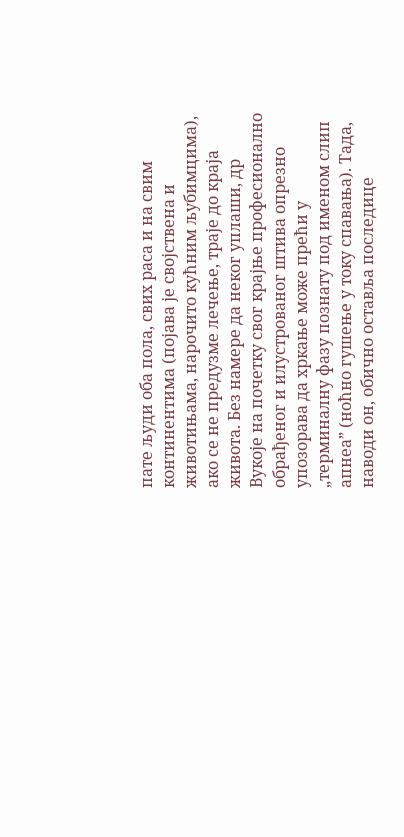пате људи оба пола, свих раса и на свим континентима (појава је својствена и животињама, нарочито кућним љубимцима), ако се не предузме лечење, траје до краја живота. Без намере да неког уплаши, др Вукоје на почетку свог крајње професионално обрађеног и илустрованог штива опрезно упозорава да хркање може прећи у „терминалну фазу познату под именом слип апнеа” (ноћно гушење у току спавања). Тада, наводи он, обично оставља последице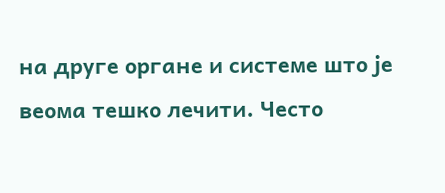на друге органе и системе што је веома тешко лечити. Често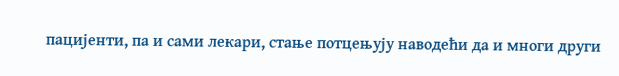пацијенти, па и сами лекари, стање потцењују наводећи да и многи други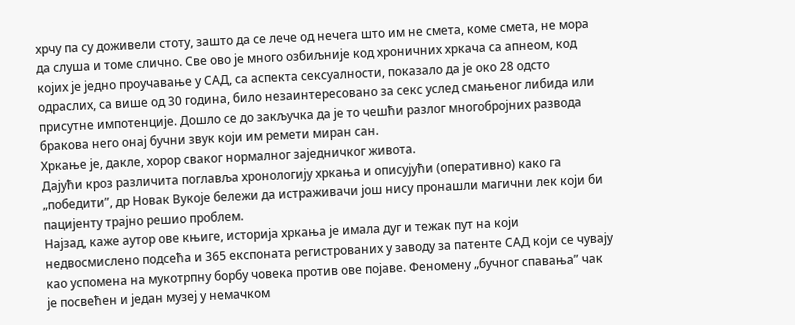хрчу па су доживели стоту, зашто да се лече од нечега што им не смета, коме смета, не мора да слуша и томе слично. Све ово је много озбиљније код хроничних хркача са апнеом, код којих је једно проучавање у САД, са аспекта сексуалности, показало да је око 28 одсто одраслих, са више од 30 година, било незаинтересовано за секс услед смањеног либида или присутне импотенције. Дошло се до закључка да је то чешћи разлог многобројних развода бракова него онај бучни звук који им ремети миран сан.
Хркање је, дакле, хорор сваког нормалног заједничког живота.
Дајући кроз различита поглавља хронологију хркања и описујући (оперативно) како га „победити”, др Новак Вукоје бележи да истраживачи још нису пронашли магични лек који би пацијенту трајно решио проблем.
Најзад, каже аутор ове књиге, историја хркања је имала дуг и тежак пут на који недвосмислено подсећа и 365 експоната регистрованих у заводу за патенте САД који се чувају као успомена на мукотрпну борбу човека против ове појаве. Феномену „бучног спавања” чак је посвећен и један музеј у немачком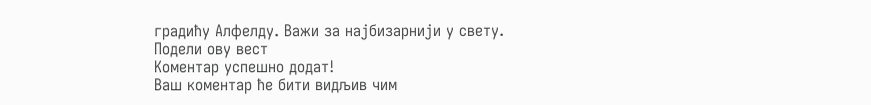градићу Алфелду. Важи за најбизарнији у свету.
Подели ову вест
Комeнтар успeшно додат!
Ваш комeнтар ћe бити видљив чим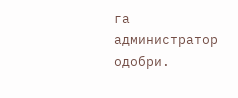га администратор одобри.